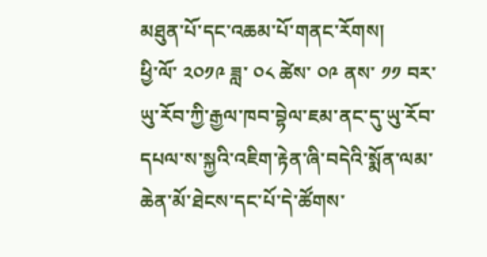མཐུན་པོ་དང་འཆམ་པོ་གནང་རོགས།
ཕྱི་ལོ་ ༢༠༡༩ ཟླ་ ༠༨ ཚེས་ ༠༩ ནས་ ༡༡ བར་ཡུ་རོབ་ཀྱི་རྒྱལ་ཁབ་བྷེལ་ཇམ་ནང་དུ་ཡུ་རོབ་དཔལ་ས་སྐྱའི་འཇིག་རྟེན་ཞི་བདེའི་སྨོན་ལམ་ཆེན་མོ་ཐེངས་དང་པོ་དེ་ཚོགས་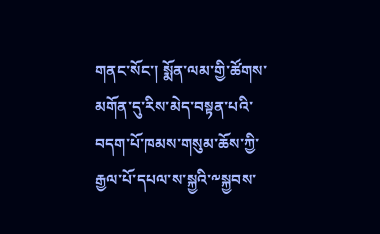གནང་སོང་། སྨོན་ལམ་གྱི་ཚོགས་མགོན་དུ་རིས་མེད་བསྟན་པའི་བདག་པོ་ཁམས་གསུམ་ཆོས་ཀྱི་རྒྱལ་པོ་དཔལ་ས་སྐྱའི་༸སྐྱབས་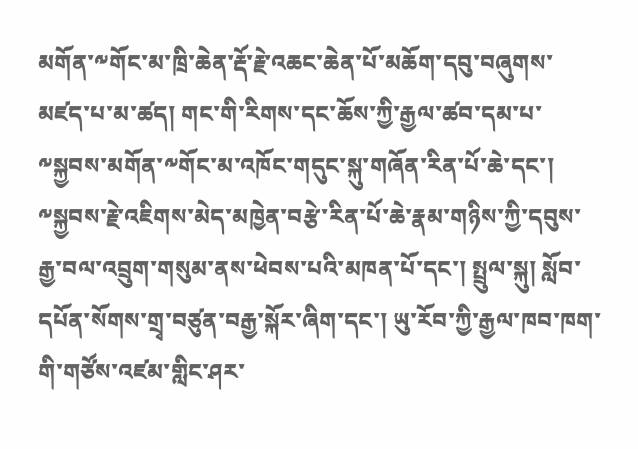མགོན་༸གོང་མ་ཁྲི་ཆེན་རྡོ་རྗེ་འཆང་ཆེན་པོ་མཆོག་དབུ་བཞུགས་མཛད་པ་མ་ཚད། གང་གི་རིགས་དང་ཆོས་ཀྱི་རྒྱལ་ཚབ་དམ་པ་༸སྐྱབས་མགོན་༸གོང་མ་འཁོང་གདུང་སྐུ་གཞོན་རིན་པོ་ཆེ་དང་། ༸སྐྱབས་རྗེ་འཇིགས་མེད་མཁྱེན་བརྩེ་རིན་པོ་ཆེ་རྣམ་གཉིས་ཀྱི་དབུས་རྒྱ་བལ་འབྲུག་གསུམ་ནས་ཕེབས་པའི་མཁན་པོ་དང་། སྤྲུལ་སྐུ། སློབ་དཔོན་སོགས་གྲྭ་བཙུན་བརྒྱ་སྐོར་ཞིག་དང་། ཡུ་རོབ་ཀྱི་རྒྱལ་ཁབ་ཁག་གི་གཙོས་འཛམ་གླིང་ཤར་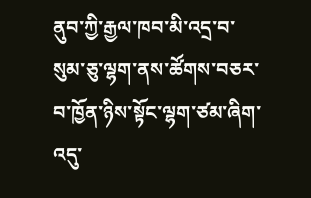ནུབ་ཀྱི་རྒྱལ་ཁབ་མི་འདྲ་བ་སུམ་ཅུ་ལྷག་ནས་ཚོགས་བཅར་བ་ཁྱོན་ཉིས་སྟོང་ལྷག་ཙམ་ཞིག་འདུ་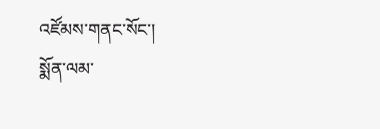འཛོམས་གནང་སོང་།
སྨོན་ལམ་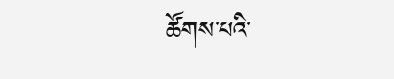ཚོགས་པའི་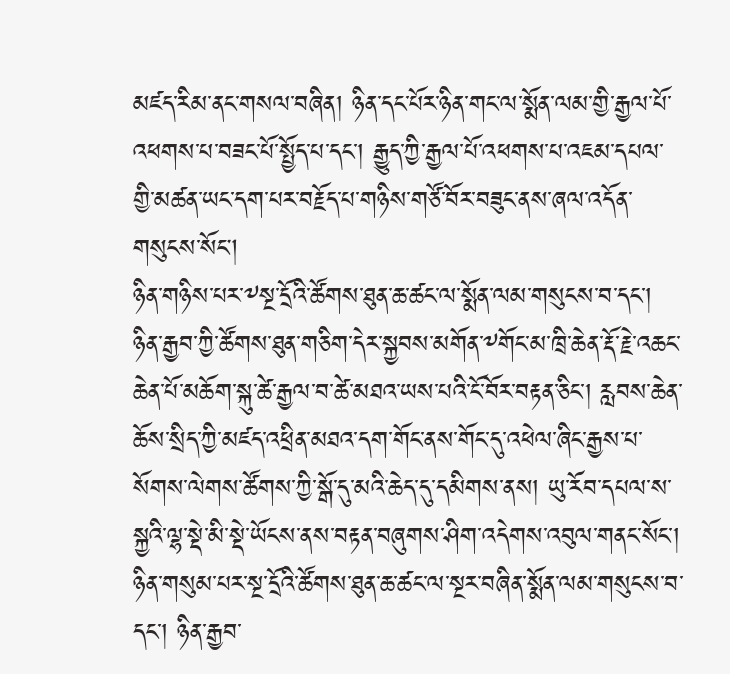མཛད་རིམ་ནང་གསལ་བཞིན། ཉིན་དང་པོར་ཉིན་གང་ལ་སྨོན་ལམ་གྱི་རྒྱལ་པོ་འཕགས་པ་བཟང་པོ་སྤྱོད་པ་དང་། རྒྱུད་ཀྱི་རྒྱལ་པོ་འཕགས་པ་འཇམ་དཔལ་གྱི་མཚན་ཡང་དག་པར་བརྗོད་པ་གཉིས་གཙོ་བོར་བཟུང་ནས་ཞལ་འདོན་གསུངས་སོང།
ཉིན་གཉིས་པར་༸སྔ་དྲོའི་ཚོགས་ཐུན་ཆ་ཚང་ལ་སྨོན་ལམ་གསུངས་བ་དང་། ཉིན་རྒྱབ་ཀྱི་ཚོགས་ཐུན་གཅིག་དེར་སྐྱབས་མགོན་༸གོང་མ་ཁྲི་ཆེན་རྡོ་རྗེ་འཆང་ཆེན་པོ་མཆོག་སྐུ་ཚེ་རྒྱལ་བ་ཚེ་མཐའ་ཡས་པའི་ངོ་བོར་བརྟན་ཅིང་། རླབས་ཆེན་ཆོས་སྲིད་ཀྱི་མཛད་འཕྲིན་མཐའ་དག་གོང་ནས་གོང་དུ་འཕེལ་ཞིང་རྒྱས་པ་སོགས་ལེགས་ཚོགས་ཀྱི་སྒོ་དུ་མའི་ཆེད་དུ་དམིགས་ནས། ཡུ་རོབ་དཔལ་ས་སྐྱའི་ལྷ་སྡེ་མི་སྡེ་ཡོངས་ནས་བརྟན་བཞུགས་ཤིག་འདེགས་འབུལ་གནང་སོང་།
ཉིན་གསུམ་པར་སྔ་དྲོའི་ཚོགས་ཐུན་ཆ་ཚང་ལ་སྔར་བཞིན་སྨོན་ལམ་གསུངས་བ་དང་། ཉིན་རྒྱབ་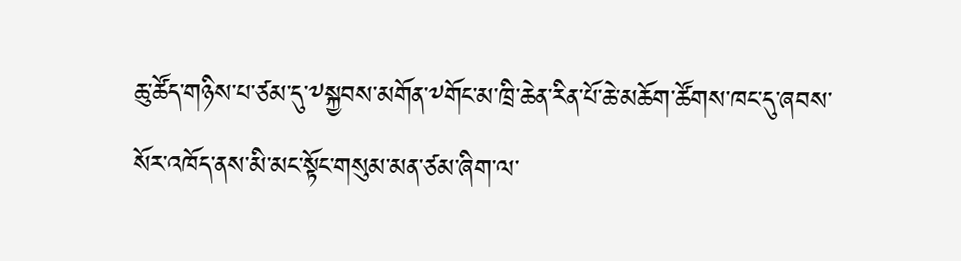ཆུ་ཚོད་གཉིས་པ་ཙམ་དུ་༸སྐྱབས་མགོན་༸གོང་མ་ཁྲི་ཆེན་རིན་པོ་ཆེ་མཆོག་ཚོགས་ཁང་དུ་ཞབས་སོར་འཁོད་ནས་མི་མང་སྟོང་གསུམ་མན་ཙམ་ཞིག་ལ་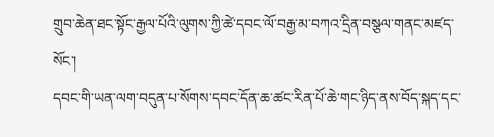གྲུབ་ཆེན་ཐང་སྟོང་རྒྱལ་པོའི་ལུགས་ཀྱི་ཚེ་དབང་ལོ་བརྒྱ་མ་བཀའ་དྲིན་བསྩལ་གནང་མཛད་སོང་།
དབང་གི་ཡན་ལག་བདུན་པ་སོགས་དབང་དོན་ཆ་ཚང་རིན་པོ་ཆེ་གང་ཉིད་ནས་བོད་སྐད་དང་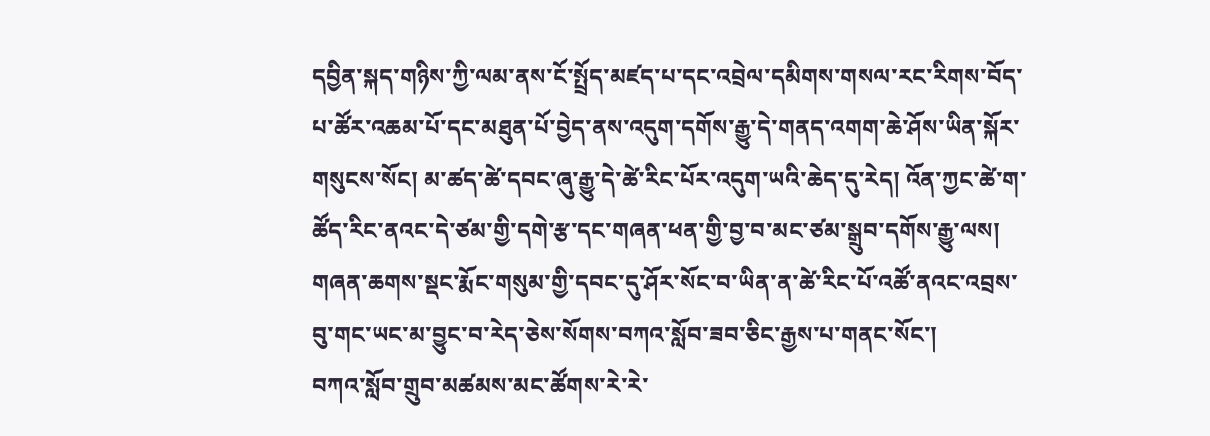དབྱིན་སྐད་གཉིས་ཀྱི་ལམ་ནས་ངོ་སྤྲོད་མཛད་པ་དང་འབྲེལ་དམིགས་གསལ་རང་རིགས་བོད་པ་ཚོར་འཆམ་པོ་དང་མཐུན་པོ་བྱེད་ནས་འདུག་དགོས་རྒྱུ་དེ་གནད་འགག་ཆེ་ཤོས་ཡིན་སྐོར་གསུངས་སོང། མ་ཚད་ཚེ་དབང་ཞུ་རྒྱུ་དེ་ཚེ་རིང་པོར་འདུག་ཡའི་ཆེད་དུ་རེད། འོན་ཀྱང་ཚེ་ག་ཚོད་རིང་ནའང་དེ་ཙམ་གྱི་དགེ་རྩ་དང་གཞན་ཕན་གྱི་བྱ་བ་མང་ཙམ་སྒྲུབ་དགོས་རྒྱུ་ལས། གཞན་ཆགས་སྡང་རྨོང་གསུམ་གྱི་དབང་དུ་ཤོར་སོང་བ་ཡིན་ན་ཚེ་རིང་པོ་འཚོ་ནའང་འབྲས་བུ་གང་ཡང་མ་བྱུང་བ་རེད་ཅེས་སོགས་བཀའ་སློབ་ཟབ་ཅིང་རྒྱས་པ་གནང་སོང་།
བཀའ་སློབ་གྲུབ་མཚམས་མང་ཚོགས་རེ་རེ་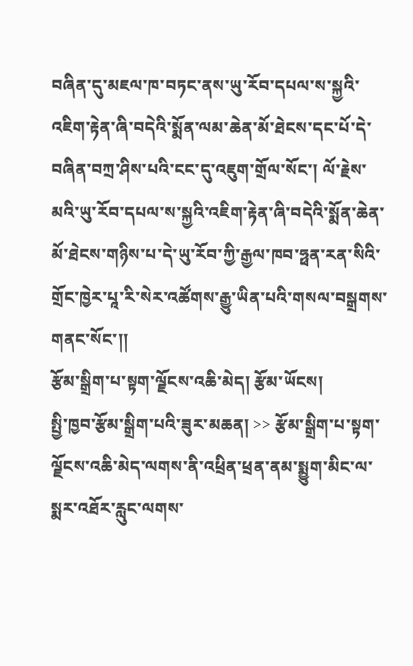བཞིན་དུ་མཇལ་ཁ་བཏང་ནས་ཡུ་རོབ་དཔལ་ས་སྐྱའི་འཇིག་རྟེན་ཞི་བདེའི་སྨོན་ལམ་ཆེན་མོ་ཐེངས་དང་པོ་དེ་བཞིན་བཀྲ་ཤིས་པའི་ངང་དུ་འཇུག་གྲོལ་སོང་། ལོ་རྗེས་མའི་ཡུ་རོབ་དཔལ་ས་སྐྱའི་འཇིག་རྟེན་ཞི་བདེའི་སྨོན་ཆེན་མོ་ཐེངས་གཉིས་པ་དེ་ཡུ་རོབ་ཀྱི་རྒྱལ་ཁབ་ཧྥན་རན་སིའི་གྲོང་ཁྱེར་པཱ་རི་སེར་འཚོགས་རྒྱུ་ཡིན་པའི་གསལ་བསྒྲགས་གནང་སོང་།།
རྩོམ་སྒྲིག་པ་སྟག་ལྗོངས་འཆི་མེད། རྩོམ་ཡོངས།
སྤྱི་ཁྱབ་རྩོམ་སྒྲིག་པའི་ཟུར་མཆན། >> རྩོམ་སྒྲིག་པ་སྟག་ལྗོངས་འཆི་མེད་ལགས་ནི་འཕྲིན་ཕྲན་ནམ་སྨྱུག་མིང་ལ་སྨར་འཐོར་རླུང་ལགས་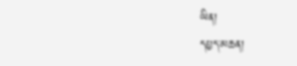ཡིན།
དཔྱད་མཆན།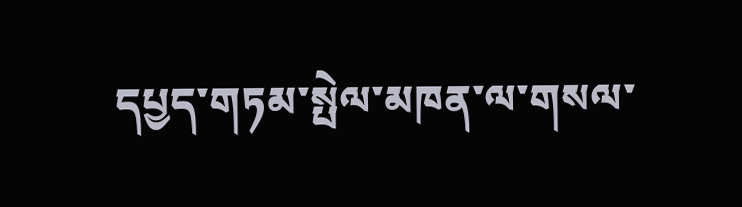དཔྱད་གཏམ་སྤེལ་མཁན་ལ་གསལ་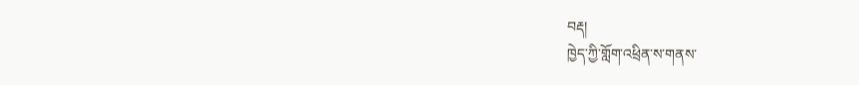བརྡ།
ཁྱེད་ཀྱི་གློག་འཕྲིན་ས་གནས་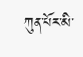ཀུན་པོར་མི་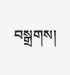བསྒྲགས།